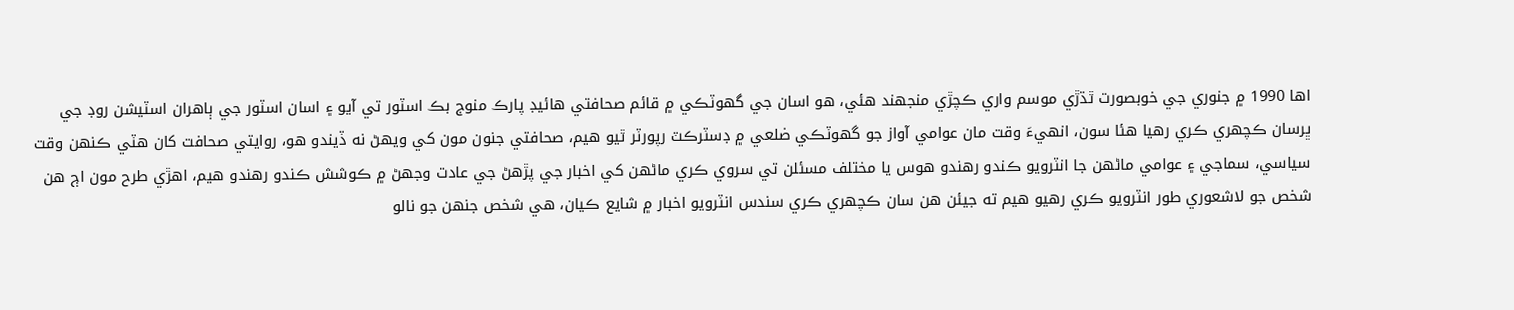اها 1990 ۾ جنوري جي خوبصورت ٿڌڙي موسم واري ڪچڙي منجهند هئي، هو اسان جي گهوٽڪي ۾ قائم صحافتي هائيڊ پارڪ منوج بڪ اسٽور تي آيو ۽ اسان اسٽور جي ٻاهران اسٽيشن روڊ جي ڀرسان ڪچهري ڪري رهيا هئا سون، انهيءَ وقت مان عوامي آواز جو گهوٽڪي ضلعي ۾ ڊسٽرڪٽ رپورٽر ٿيو هيم، صحافتي جنون مون کي ويهڻ نه ڏيندو هو، روايتي صحافت کان هٽي ڪنهن وقت سياسي، سماجي ۽ عوامي ماڻهن جا انٽرويو ڪندو رهندو هوس يا مختلف مسئلن تي سروي ڪري ماڻهن کي اخبار جي پڙهڻ جي عادت وجهڻ ۾ ڪوشش ڪندو رهندو هيم، اهڙي طرح مون اڄ هن شخص جو لاشعوري طور انٽرويو ڪري رهيو هيم ته جيئن هن سان ڪچهري ڪري سندس انٽرويو اخبار ۾ شايع ڪيان، هي شخص جنهن جو نالو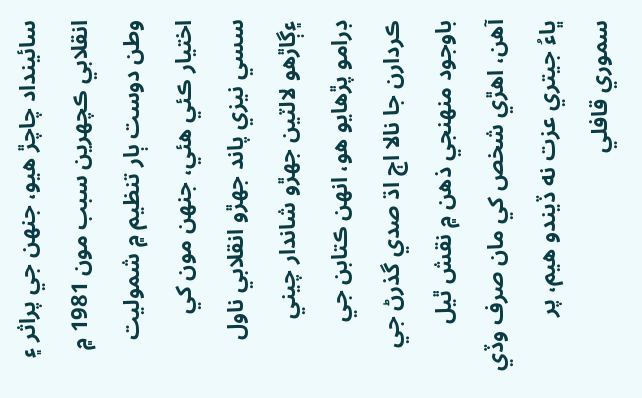سائينداد چاچڙ هيو، جنهن جي پراثر ۽ انقلابي ڪچهرين سبب مون 1981 ۾ وطن دوست ٻار تنظيم ۾ شموليت اختيار ڪئي هئي، جنهن مون کي سسي نيزي پاند جهڙو انقلابي ناول ۽ڳاڙهو لالٽين جهڙو شاندار چيني ڊرامو پڙهايو هو، انهن ڪتابن جي ڪردارن جا نالا اڄ اڌ صدي گذرڻ جي باوجود منهنجي ذهن ۾ نقش ٿيل آهن، اهڙي شخص کي مان صرف وڏي ڀاءُ جيتري عزت نه ڏيندو هيم، پر سموري قافلي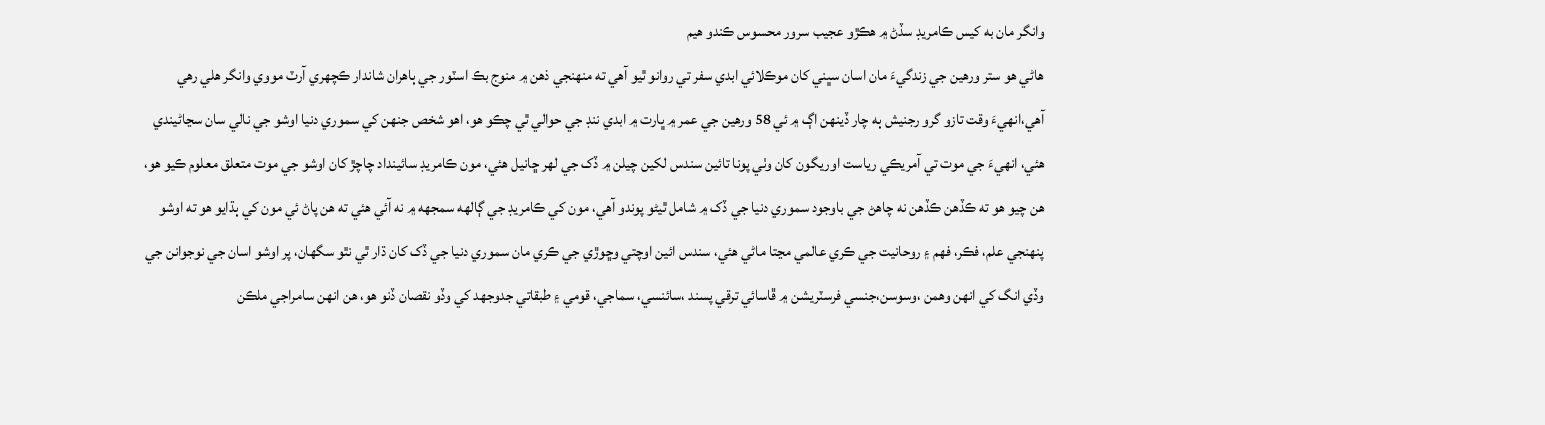وانگر مان به کيس ڪامريڊ سڏڻ ۾ هڪڙو عجيب سرور محسوس ڪندو هيم
هاڻي هو ستر ورهين جي زندگيءَ مان اسان سڀني کان موڪلائي ابدي سفر تي روانو ٿيو آهي ته منهنجي ذهن ۾ منوج بڪ اسٽور جي ٻاهران شاندار ڪچهري آرٽ مووي وانگر هلي رهي آهي،انهيءَ وقت تازو گرو رجنيش ٻه چار ڏينهن اڳ ۾ ئي 58 ورهين جي عمر ۾ ڀارت ۾ ابدي ننڊ جي حوالي ٿي چڪو هو، اهو شخص جنهن کي سموري دنيا اوشو جي نالي سان سڃاڻيندي هئي، انهيءَ جي موت تي آمريڪي رياست اوريگون کان وٺي پونا تائين سندس لکين چيلن ۾ ڏک جي لهر ڇانيل هئي، مون ڪامريڊ سائينداد چاچڙ کان اوشو جي موت متعلق معلوم ڪيو هو، هن چيو هو ته ڪڏهن ڪڏهن نه چاهڻ جي باوجود سموري دنيا جي ڏک ۾ شامل ٿيڻو پوندو آهي، مون کي ڪامريڊ جي ڳالهه سمجهه ۾ نه آئي هئي ته هن پاڻ ئي مون کي ٻڌايو هو ته اوشو پنهنجي علم، فڪر، فهم ۽ روحانيت جي ڪري عالمي مڃتا ماڻي هئي، سندس ائين اوچتي وڇوڙي جي ڪري مان سموري دنيا جي ڏک کان ڌار ٿي نٿو سگهان، پر اوشو اسان جي نوجوانن جي وڏي انگ کي انهن وهمن ،وسوسن،جنسي فرسٽريشن ۾ ڦاسائي ترقي پسند ،سائنسي، سماجي، قومي ۽ طبقاتي جدوجهد کي وڏو نقصان ڏنو هو، هن انهن سامراجي ملڪن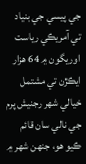جي پيسي جي بنياد تي آمريڪي رياست اوريگون ۾ 64 هزار ايڪڙن تي مشتمل خيالي شهر رجنيش پرم جي نالي سان قائم ڪيو هو، جنهن شهر ۾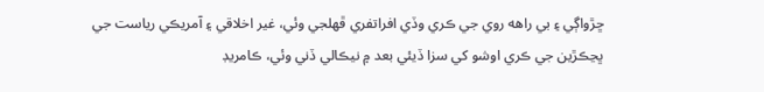ڇڙواڳي ۽ بي راهه روي جي ڪري وڏي افراتفري ڦهلجي وئي، غير اخلاقي ۽ آمريڪي رياست جي ڀڃڪڙين جي ڪري اوشو کي سزا ڏيئي بعد ۾ نيڪالي ڏني وئي، ڪامريڊ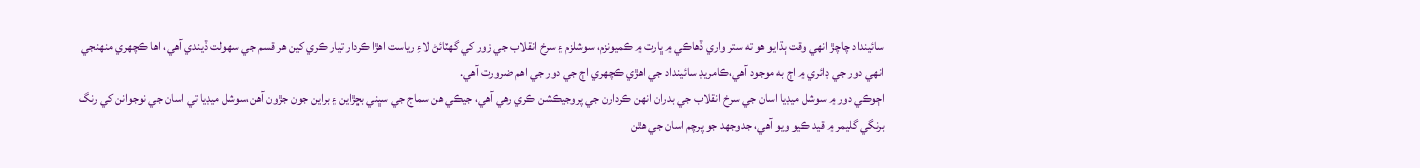سائينداد چاچڙ انهي وقت ٻڌايو هو ته ستر واري ڏهاڪي ۾ ڀارت ۾ ڪميونزم، سوشلزم ۽ سرخ انقلاب جي زور کي گهٽائڻ لاءِ رياست اهڙا ڪردار تيار ڪري کين هر قسم جي سهولت ڏيندي آهي، اها ڪچهري منهنجي انهي دور جي ڊائري ۾ اڄ به موجود آهي،ڪامريڊ سائينداد جي اهڙي ڪچهري اڄ جي دور جي اهم ضرورت آهي.
اڄوڪي دور ۾ سوشل ميڊيا اسان جي سرخ انقلاب جي بدران انهن ڪردارن جي پروجيڪشن ڪري رهي آهي، جيڪي هن سماج جي سڀني بڇڙاين ۽ براين جون جڙون آهن،سوشل ميڊيا تي اسان جي نوجوانن کي رنگ برنگي گليمر ۾ قيد ڪيو ويو آهي، جدوجهد جو پرچم اسان جي هٿن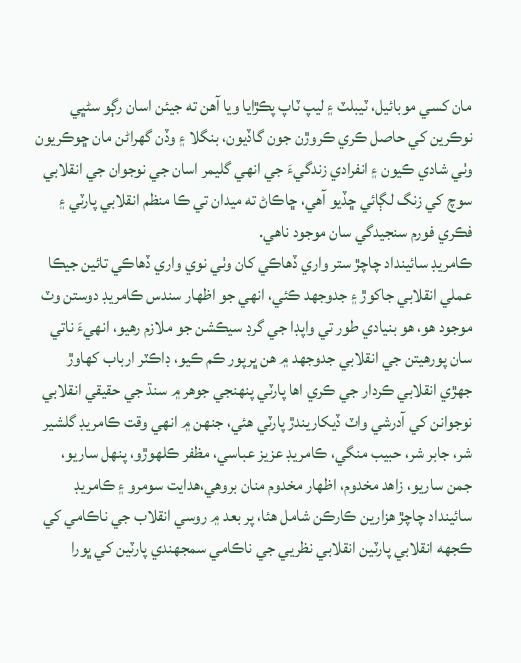مان کسي موبائيل، ٽيبلٽ ۽ ليپ ٽاپ پڪڙايا ويا آهن ته جيئن اسان رڳو سڻڀي نوڪرين کي حاصل ڪري ڪروڙن جون گاڏيون، بنگلا ۽ وڏن گهراڻن مان ڇوڪريون وٺي شادي ڪيون ۽ انفرادي زندگيءَ جي انهي گليمر اسان جي نوجوان جي انقلابي سوچ کي زنگ لڳائي ڇڏيو آهي، ڇاڪاڻ ته ميدان تي ڪا منظم انقلابي پارٽي ۽ فڪري فورم سنجيدگي سان موجود ناهي.
ڪامريڊ سائينداد چاچڙ ستر واري ڏهاڪي کان وٺي نوي واري ڏهاڪي تائين جيڪا عملي انقلابي جاکوڙ ۽ جدوجهد ڪئي، انهي جو اظهار سندس ڪامريڊ دوستن وٽ موجود هو، هو بنيادي طور تي واپڊا جي گرڊ سيڪشن جو ملازم رهيو، انهيءَ ناتي سان پورهيتن جي انقلابي جدوجهد ۾ هن ڀرپور ڪم ڪيو، ڊاڪٽر ارباب کهاوڙ جهڙي انقلابي ڪردار جي ڪري اها پارٽي پنهنجي جوهر ۾ سنڌ جي حقيقي انقلابي نوجوانن کي آدرشي واٽ ڏيکاريندڙ پارٽي هئي، جنهن ۾ انهي وقت ڪامريڊ گلشير شر، جابر شر، حبيب منگي، ڪامريڊ عزيز عباسي، مظفر ڪلهوڙو، پنهل ساريو، جمن ساريو، زاهد مخدوم، اظهار مخدوم منان بروهي،هدايت سومرو ۽ ڪامريڊ سائينداد چاچڙ هزارين ڪارڪن شامل هئا، پر بعد ۾ روسي انقلاب جي ناڪامي کي ڪجهه انقلابي پارٽين انقلابي نظريي جي ناڪامي سمجهندي پارٽين کي ڀورا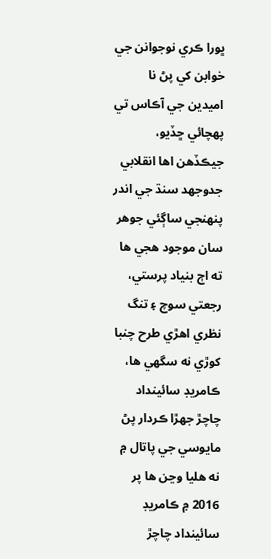ڀورا ڪري نوجوانن جي خوابن کي پڻ نا اميدين جي آڪاس تي پهچائي ڇڏيو، جيڪڏهن اها انقلابي جدوجهد سنڌ جي اندر پنهنجي ساڳئي جوهر سان موجود هجي ها ته اڄ بنياد پرستي، رجعتي سوچ ۽ تنگ نظري اهڙي طرح چنبا کوڙي نه سگهي ها، ڪامريڊ سائينداد چاچڙ جهڙا ڪردار پڻ مايوسي جي پاتال ۾ نه هليا وڃن ها پر 2016 ۾ ڪامريڊ سائينداد چاچڙ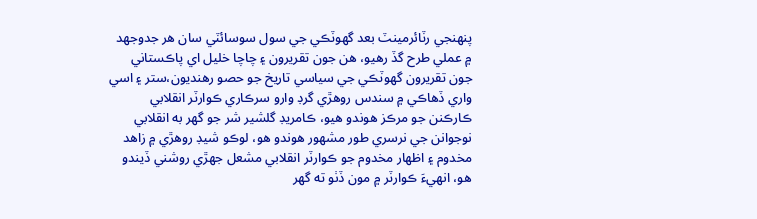پنهنجي رٽائرمينٽ بعد گهوٽڪي جي سول سوسائٽي سان هر جدوجهد ۾ عملي طرح گڏ رهيو، هن جون تقريرون ۽ چاچا خليل اي پاڪستاني جون تقريرون گهوٽڪي جي سياسي تاريخ جو حصو رهنديون،ستر ۽ اسي واري ڏهاڪي ۾ سندس روهڙي گرڊ وارو سرڪاري ڪوارٽر انقلابي ڪارڪنن جو مرڪز هوندو هيو، ڪامريڊ گلشير شر جو گهر به انقلابي نوجوانن جي نرسري طور مشهور هوندو هو، لوڪو شيڊ روهڙي ۾ زاهد مخدوم ۽ اظهار مخدوم جو ڪوارٽر انقلابي مشعل جهڙي روشني ڏيندو هو، انهيءَ ڪوارٽر ۾ مون ڏٺو ته گهر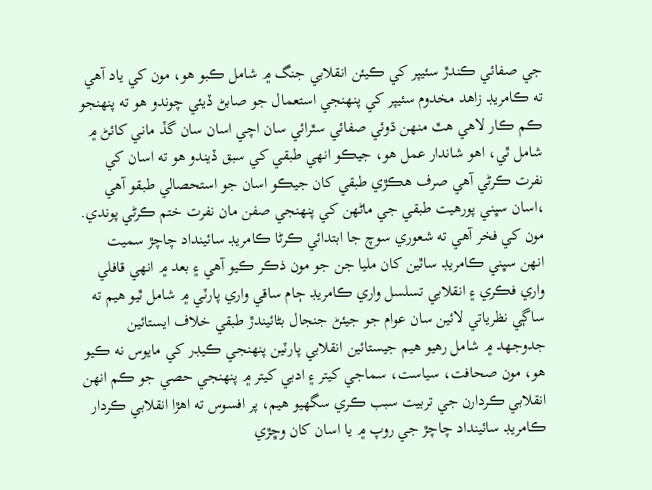جي صفائي ڪندڙ سئيپر کي ڪيئن انقلابي جنگ ۾ شامل ڪبو هو، مون کي ياد آهي ته ڪامريڊ زاهد مخدوم سئيپر کي پنهنجي استعمال جو صابڻ ڏيئي چوندو هو ته پنهنجو ڪم ڪار لاهي هٿ منهن ڌوئي صفائي سٿرائي سان اچي اسان سان گڏ ماني کائڻ ۾ شامل ٿي، اهو شاندار عمل هو، جيڪو انهي طبقي کي سبق ڏيندو هو ته اسان کي نفرت ڪرڻي آهي صرف هڪڙي طبقي کان جيڪو اسان جو استحصالي طبقو آهي ،اسان سڀني پورهيت طبقي جي ماڻهن کي پنهنجي صفن مان نفرت ختم ڪرڻي پوندي.
مون کي فخر آهي ته شعوري سوچ جا ابتدائي ڪرڻا ڪامريڊ سائينداد چاچڙ سميت انهن سڀني ڪامريڊ ساٿين کان مليا جن جو مون ذڪر ڪيو آهي ۽ بعد ۾ انهي قافلي واري فڪري ۽ انقلابي تسلسل واري ڪامريڊ ڄام ساقي واري پارٽي ۾ شامل ٿيو هيم ته ساڳي نظرياتي لائين سان عوام جو جيئڻ جنجال بڻائيندڙ طبقي خلاف ايستائين جدوجهد ۾ شامل رهيو هيم جيستائين انقلابي پارٽين پنهنجي ڪيڊر کي مايوس نه ڪيو هو، مون صحافت، سياست، سماجي کيتر ۽ ادبي کيتر ۾ پنهنجي حصي جو ڪم انهن انقلابي ڪردارن جي تربيت سبب ڪري سگهيو هيم، پر افسوس ته اهڙا انقلابي ڪردار ڪامريڊ سائينداد چاچڙ جي روپ ۾ يا اسان کان وڇڙي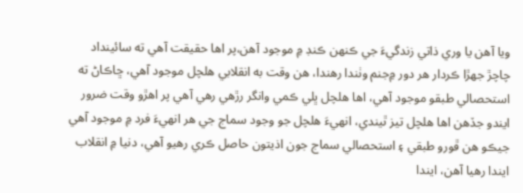ويا آهن يا وري ذاتي زندگيءَ جي ڪنهن ڪنڊ ۾ موجود آهن،پر اها حقيقت آهي ته سائينداد چاچڙ جهڙا ڪردار هر دور ۾جنم وٺندا رهندا، هن وقت به انقلابي هلچل موجود آهي، ڇاڪاڻ ته استحصالي طبقو موجود آهي، اها هلچل ڀلي ڪمي وانگر رڙهي رهي آهي پر اهڙو وقت ضرور ايندو جڏهن اها هلچل تيز ٿيندي، انهيءَ هلچل جو وجود سماج جي هر انهيءَ فرد ۾ موجود آهي جيڪو هن ڦورو طبقي ۽ استحصالي سماج جون اذيتون حاصل ڪري رهيو آهي، دنيا ۾ انقلاب ايندا رهيا آهن، ايندا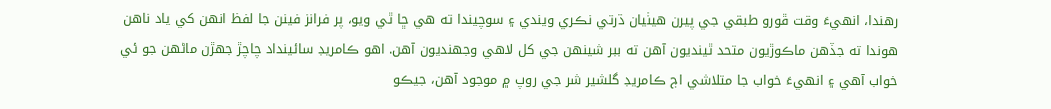رهندا، انهيءَ وقت ڦورو طبقي جي پيرن هيٺيان ڌرتي نڪري ويندي ۽ سوچيندا ته هي ڇا ٿي ويو، پر فرانز فينن جا لفظ انهن کي ياد ناهن هوندا ته جڏهن ماڪوڙيون متحد ٿينديون آهن ته ببر شينهن جي کل لاهي وجھنديون آهن. اهو ڪامريڊ سائينداد چاچڙ جهڙن ماڻهن جو ئي خواب آهي ۽ انهيءَ خواب جا متلاشي اڄ ڪامريڊ گلشير شر جي روپ ۾ موجود آهن، جيڪو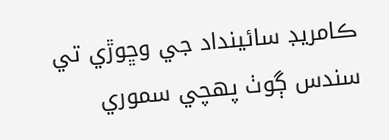ڪامريڊ سائينداد جي وڇوڙي تي سندس ڳوٺ پهچي سموري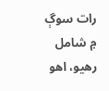رات سوڳ ۾ شامل رهيو، اهو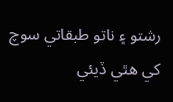رشتو ۽ ناتو طبقاتي سوچ کي هٿي ڏيئي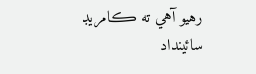رهيو آهي ته ڪامريڊ سائينداد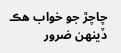چاچڙ جو خواب هڪ ڏينهن ضرور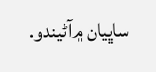ساڀيان ۾آڻيندو.